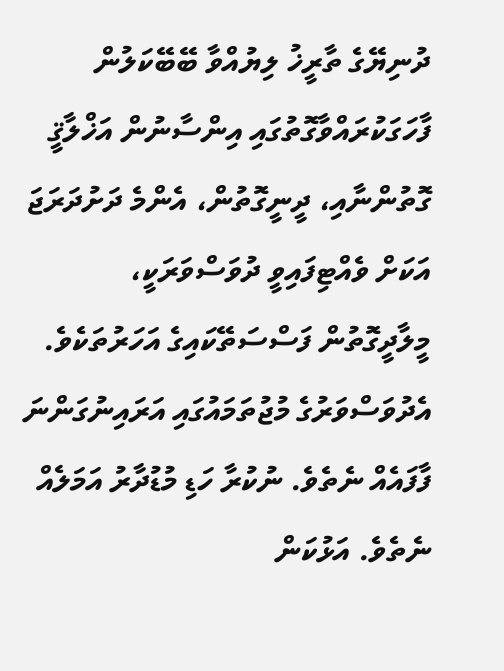ދުނިޔޭގެ ތާރީޚު ލިޔުއްވާ ބޭބޭކަލުން ފާހަގަކުރައްވާގޮތުގައި އިންސާނުން އަޚްލާޤީ ގޮތުންނާއި، ދީނީގޮތުން، އެންމެ ދަށުދަރަޖަ އަކަށް ވެއްޓިފައިވީ ދުވަސްވަރަކީ، މީލާދީގޮތުން ފަސްސަތޭކައިގެ އަހަރުތަކެވެ. އެދުވަސްވަރުގެ މުޖުތަމައުގައި އަރައިނުގަންނަ ފާފައެއް ނެތެވެ. ނުކުރާ ހަޑި މުޑުދާރު އަމަލެއް ނެތެވެ. އަޅުކަން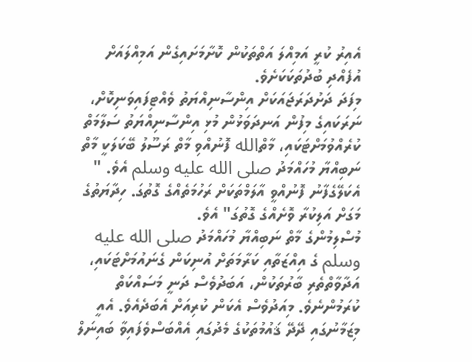އެއިރު ކުރީ އަމިއްލަ އަތްތަކުން ކޮށާމަށައިގެން އަމިއްލައަށް އުފެއްދި ބުދުތަކަކަށެވެ.
މިފަދަ ދަށުދަރަޖައަކަށް އިންސާނިއްޔަތު ވެއްޓިފައިވަނިކޮށް، ނަރަކައިގެ މިފުން އަނދަވަޅުން މުޅި އިންސާނިއްޔަތު ސަލާމަތް ކުރެއްވުމަށްޓަކައި، މާތްالله ފޮނުއްވި މާތް ރަސޫލު ބޭކަލަކީ މާތް ނަބިއްޔާ މުހައްމަދު صلى الله عليه وسلم އެވެ. " އެކަލޭގެފާނު ފޮނުއްވީ އާލަމްތަކަށް ރަހުމަތެއްގެ ގޮތުގަ. ހިދާޔަތުގެ މަގަށް އަލިކުރާ ވޮށެއްގެ ގޮތުގަ" އެވެ.
މުސްލިމުންގެ މާތް ނަބިއްޔާ މުހައްމަދު صلى الله عليه وسلم ގެ އިއްޒަތާއި ކަރާމަތަށް އުނިކަން ގެނައުމަށްޓަކައި، އަދާވާތްތެރި ބާރުތަކުން، އަބަދުވެސް ދަނީ މަސައްކަތް ކުރަމުންނެވެ. މިއަދުވެސް އެކަން ކުރިއަށް އެބަދެއެވެ. އެއީ މިޒަމާނުގައި ދޭދޭ ޤައުމުތަކުގެ މެދުގައި އެއްބަސްވެފައިވާ ބައިނަލް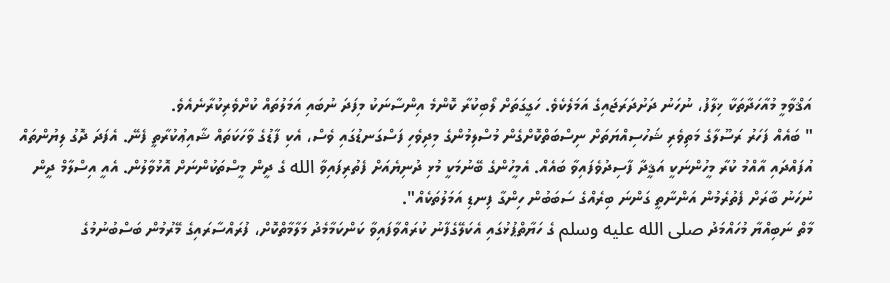އަޤްވާމީ މުއާހަދާތަކާ ޚިލާފު، ނުހަނު ދަށުދަރަޖައިގެ އަމަލެކެވެ. ހަގީގަތަށް ލޯބިކުރާ ކޮންމެ އިންސާނަކު މިފަދަ ނުބައި އަމަލުތައް ކުށްވެރިކުރާނެއެވެ.
" ބައެއް ފަހަރު ރަސޫލާގެ މަތިވެރި ޝަހުސިއްޔަތަށް ނިސްބަތްކޮށްގެން މުސްލިމުންގެ މިދިވެހި ފަސްގަނޑުގައި ވެސް، އެކި ފާޑުގެ ވާހަކަތައް ޝާއިޢުކުރާތީ ފެނޭ. އެފަދަ ދޮގު ލިޔުންތައް އުފައްދައި އާއްމު ކުރާ މީހުންނަކީ އަޤީދާ ފާސިދުވެފައިވާ ބައެއް. އެމީހުންގެ ބޭނުމަކީ މުޅި ދުނިޔެއަށް ފެތުރިފައިވާ الله ގެ ދީން މީސްތަކުންނަށް އޮޅުވާލުން. އެއީ އިސްލާމް ދީން ނުހަނު ބާރަށް ފެތުރެމުން އަންނާތީ ގަންނަ ބިރެއްގެ ސަބަބުން ހިންގާ ފިނޑި އަމަލުތަކެއް".
މާތް ނަބިއްޔާ މުހައްމަދު صلى الله عليه وسلم ގެ ހަޔާތްޕުޅުގައި އެކަލޭގެފާނު ކުރައްވާފައިވާ ކަންކަމާމެދު މަލާމާތްކޮށް، ފުރައްސާރައިގެ މޭރުމުން ބަސްބުނުމުގެ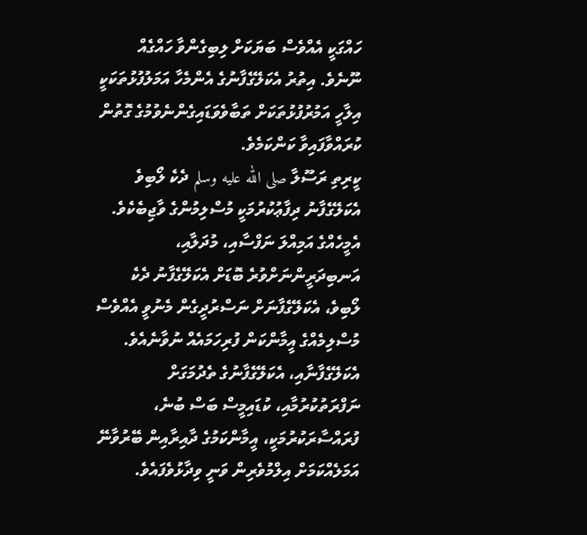ހައްގަކީ އެއްވެސް ބަޔަކަށް ލިބިގެންވާ ހައްގެއް ނޫނެވެ. އިތުރު އެކަލޭގެފާނުގެ އެންމެހާ އަމަލުފުޅުތަކަކީ އިލާހީ އަމުރުފުޅުތަކަށް ތަބާވެވަޑައިގެންނެވުމުގެ ގޮތުން ކުރައްވާފައިވާ ކަންކަމެވެ.
ކީރިތި ރަސޫލާ صلى الله عليه وسلم ދެކެ ލޯބިވެ އެކަލޭގެފާނު ދިފާޢުކުރުމަކީ މުސްލިމުންގެ ވާޖިބެކެވެ. އެމީހެއްގެ އަމިއްލަ ނަފްސާއި، މުދަލާއި، އަނބިދަރީންނަށްވުރެ ބޮޑަށް އެކަލޭގެފާނު ދެކެ ލޯބިވެ، އެކަލޭގެފާނަށް ނަސްރުދީގެން މެނުވީ އެއްވެސް މުސްލިމެއްގެ އީމާންކަން ފުރިހަމައެއް ނުވާނެއެވެ. އެކަލޭގެފާނާއި، އެކަލޭގެފާނުގެ ތެދުމަގަށް ނަފްރަތުކުރުމާއި، ކުޑައިމީސް ބަސް ބުނެ، ފުރައްސާރަކުރުމަކީ، އީމާންކަމުގެ ދާއިރާއިން ބޭރުވާނޭ އަމަލެއްކަމަށް އިލްމުވެރިން ވަނީ ވިދާޅުވެފައެވެ.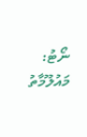ނޯޓު: މައުލޫމާތު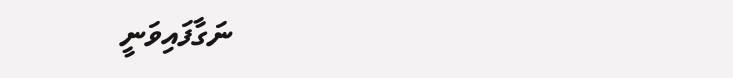ނަގާފައިވަނީ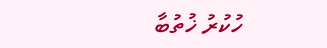ހުކުރު ޚުތުބާ